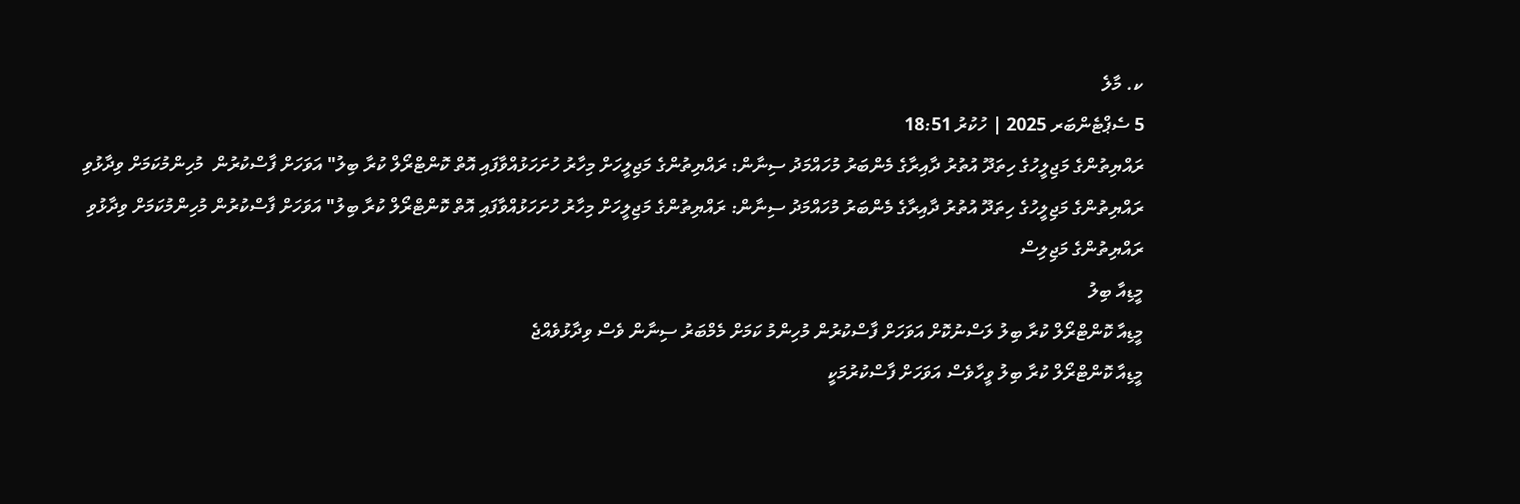ކ. މާލެ
5 ސެޕްޓެންބަރ 2025 | ހުކުރު 18:51
ރައްޔިތުންގެ މަޖިލީހުގެ ހިތަދޫ އުތުރު ދާއިރާގެ މެންބަރު މުހައްމަދު ސިނާން: ރައްޔިތުންގެ މަޖިލީހަށް މިހާރު ހުށަހަޅުއްވާފައި އޮތް ކޮންޓްރޯލް ކުރާ ބިލު" އަވަހަށް ފާސްކުރުން  މުހިންމުކަމަށް ވިދާޅުވި
ރައްޔިތުންގެ މަޖިލީހުގެ ހިތަދޫ އުތުރު ދާއިރާގެ މެންބަރު މުހައްމަދު ސިނާން: ރައްޔިތުންގެ މަޖިލީހަށް މިހާރު ހުށަހަޅުއްވާފައި އޮތް ކޮންޓްރޯލް ކުރާ ބިލު" އަވަހަށް ފާސްކުރުން މުހިންމުކަމަށް ވިދާޅުވި
ރައްޔިތުންގެ މަޖިލިސް
މީޑިއާ ބިލު
މީޑިއާ ކޮންޓްރޯލް ކުރާ ބިލު ލަސްނުކޮށް އަވަހަށް ފާސްކުރުން މުހިންމު ކަމަށް މެމްބަރު ސިނާން ވެސް ވިދާޅުވެއްޖެ
މީޑިއާ ކޮންޓްރޯލް ކުރާ ބިލު ވީހާވެސް އަވަހަށް ފާސްކުރުމަކީ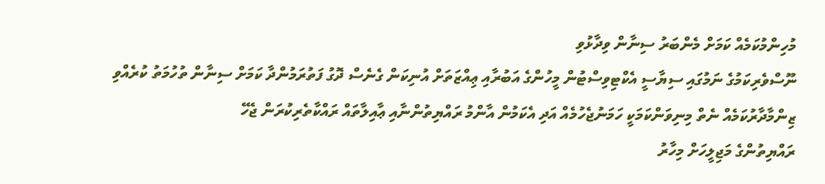މުހިންމުކަމެއް ކަމަށް މެންބަރު ސިނާން ވިދާޅުވި
ނޫސްވެރިކަމުގެ ނަމުގައި ސިޔާސީ އެކްޓިވިސްޓުން މީހުންގެ އަބުރާއި ޢިއްޒަތަށް އުނިކަން ގެނެސް ދޮގު ފަތުރަމުންދާ ކަމަށް ސިނާން ތުހުމަތު ކުރެއްވި
ޒިންމާދާރުކަމެއް ނެތް މިނިވަންކަމަކީ ހަމަނުޖެހުމެއް އަދި އެކަމުން އާންމު ރައްޔިތުންނާއި ޢާއިލާތައް ރައްކާތެރިކުރަން ޖެހޭ
ރައްޔިތުންގެ މަޖިލީހަށް މިހާރު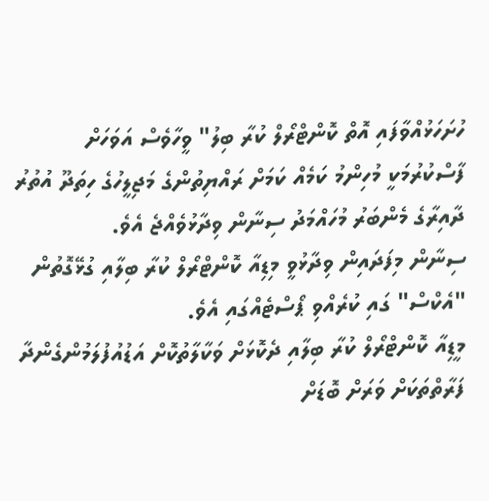ހުށަހަޅުއްވާފައި އޮތް ކޮންޓްރޯލް ކުރާ ބިލު" ވީހާވެސް އަވަހަށް ފާސްކުރުމަކީ މުހިންމު ކަމެއް ކަމަށް ރައްޔިތުންގެ މަޖިލީހުގެ ހިތަދޫ އުތުރު ދާއިރާގެ މެންބަރު މުހައްމަދު ސިނާން ވިދާޅުވެއްޖެ އެވެ.
ސިނާން މިފަދައިން ވިދާޅުވީ މިޑިއާ ކޮންޓްރޯލް ކުރާ ބިލާއި ގުޅޭގޮތުން "އެކްސް" ގައި ކުރެއްވި ޕޯސްޓެއްގައި އެވެ.
މީޑިއާ ކޮންޓްރޯލް ކުރާ ބިލާއި ދެކޮޅަށް ވަކާލާތުކޮށް އަޑުއުފުލަމުންގެންދާ ފަރާތްތަކަށް ވަރަށް ބޮޑަށް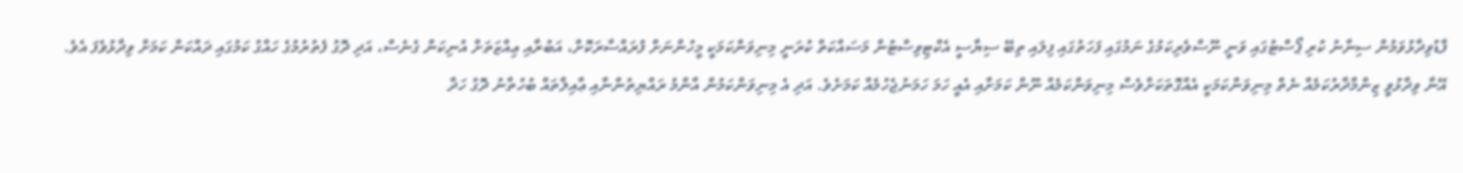ފާޑުވިދާޅުވަމުން ސިނާނު ކުރި ޕޯސްޓުގައި ވަނީ ނޫސްވެރިކަމުގެ ނަމުގައި ފަހަތުގައި ފިލައި ތިބޭ ސިޔާސީ އެކްޓިވިސްޓުން މަސައްކަތް ކުރަނީ މިނިވަންކަމަކީ މީހުންނަށް ފުރައްސާރަކޮށް، އަބުރާއި ޢިއްޒަތަށް އުނިކަން ގެނެސް، އަދި ދޮގު ފެތުރުމުގެ ހައްގު ކަމުގައި ދައްކަން ކަމަށް ވިދާޅުވެފަ އެވެ.
އޭނާ ވިދާޅުވީ ޒިންމާދާރުކަމެއް ނެތް މިނިވަންކަމަކީ އެއްގޮތަކަށްވެސް މިނިވަންކަމެއް ނޫން ކަމަށާއި އެއީ ހަމަ ހަމަނުޖެހުމެއް ކަމަށެވެ. އަދި އެ މިނިވަންކަމުން އާންމު ރައްޔިތުންނާއި ޢާއިލާތައް ބުހުތާނު ދޮގު ހަދާ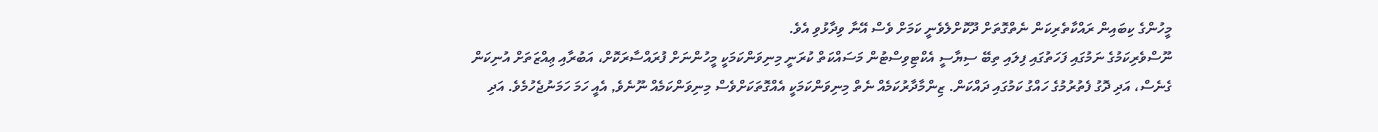މީހުންގެ ކިބައިން ރައްކާތެރިކަން ނެތްގޮތަށް ދޫކޮށްލެވެނީ ކަމަށް ވެސް އޭނާ ވިދާޅުވި އެވެ.
ނޫސްވެރިކަމުގެ ނަމުގައި ފަހަތުގައި ފިލައި ތިބޭ ސިޔާސީ އެކްޓިވިސްޓުން މަސައްކަތް ކުރަނީ މިނިވަންކަމަކީ މީހުންނަށް ފުރައްސާރަކޮށް، އަބުރާއި ޢިއްޒަތަށް އުނިކަން ގެނެސް، އަދި ދޮގު ފެތުރުމުގެ ހައްގު ކަމުގައި ދައްކަން. ޒިންމާދާރުކަމެއް ނެތް މިނިވަންކަމަކީ އެއްގޮތަކަށްވެސް މިނިވަންކަމެއް ނޫނެވެ, އެއީ ހަމަ ހަމަނުޖެހުމެވެ. އަދި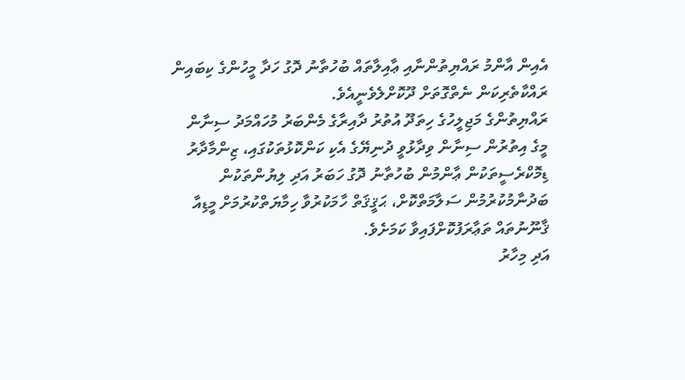އެއިން އާންމު ރައްޔިތުންނާއި ޢާއިލާތައް ބުހުތާނު ދޮގު ހަދާ މީހުންގެ ކިބައިން ރައްކާތެރިކަން ނެތްގޮތަށް ދޫކޮށްލެވެނީއެވެ.
ރައްޔިތުންގެ މަޖިލީހުގެ ހިތަދޫ އުތުރު ދާއިރާގެ މެންބަރު މުހައްމަދު ސިނާން
މީގެ އިތުރުން ސިނާން ވިދާޅުވީ ދުނިޔޭގެ އެކި ކަންކޮޅުތަކުގައި، ޒިންމާދާރު ޑިމޮކްރެސީތަކުން ޢާންމުން ބުހުތާނު ދޮގު ހަބަރު އަދި ލިޔުންތަކުން ބަދުނާމުކުރުމުން ސަލާމަތްކޮށް، ޙަޤީޤަތް ހާމަކުރުވާ ހިމާޔަތްކުރުމަށް މީޑިއާ ޤާނޫނުތައް ތަޢާރަފުކޮށްފައިވާ ކަމަށެވެ.
އަދި މިހާރު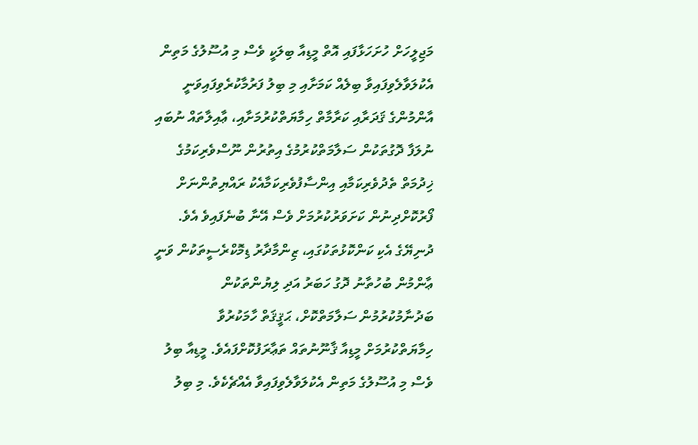މަޖިލީހަށް ހުށަހަޅާފައި އޮތް މީޑިއާ ބިލަކީ ވެސް މި އުސޫލުގެ މަތިން އެކުލަވާލެވިފައިވާ ބިލެއް ކަމަށާއި މި ބިލު ފަރުމާކުރެވިފައިވަނީ އާންމުންގެ ޤަދަރާއި ކަރާމާތް ހިމާޔަތްކުރުމަށާއި، ޢާއިލާތައް ނުބައި ނުލަފާ ދޮގުތަކުން ސަލާމަތްކުރުމުގެ އިތުރުން ނޫސްވެރިކަމުގެ ޚިދުމަތް ތެދުވެރިކަމާއި އިންސާފުވެރިކަމާއެކު ރައްޔިތުންނަށް ފޯރުކޮށްދިނުން ކަށަވަރުކުރުމަށް ވެސް އޭނާ ބުނެފައިވެ އެވެ.
ދުނިޔޭގެ އެކި ކަންކޮޅުތަކުގައި، ޒިންމާދާރު ޑިމޮކްރެސީތަކުން ވަނީ ޢާންމުން ބުހުތާނު ދޮގު ހަބަރު އަދި ލިޔުންތަކުން ބަދުނާމުކުރުމުން ސަލާމަތްކޮށް، ޙަޤީޤަތް ހާމަކުރުވާ ހިމާޔަތްކުރުމަށް މީޑިއާ ޤާނޫނުތައް ތަޢާރަފުކޮށްފައެވެ. މީޑިއާ ބިލު ވެސް މި އުސޫލުގެ މަތިން އެކުލަވާލެވިފައިވާ އެއްޗެކެވެ. މި ބިލު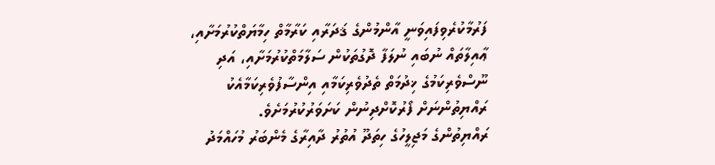ފަރުމާކުރެވިފައިވަނީ އާންމުންގެ ޤަދަރާއި ކަރާމާތް ހިމާޔަތްކުރުމަށާއި، ޢާއިލާތައް ނުބައި ނުލަފާ ދޮގުތަކުން ސަލާމަތްކުރުމަށާއި، އަދި ނޫސްވެރިކަމުގެ ޚިދުމަތް ތެދުވެރިކަމާއި އިންސާފުވެރިކަމާއެކު ރައްޔިތުންނަށް ފޯރުކޮށްދިނުން ކަށަވަރުކުރުމަށެވެ.
ރައްޔިތުންގެ މަޖިލީހުގެ ހިތަދޫ އުތުރު ދާއިރާގެ މެންބަރު މުހައްމަދު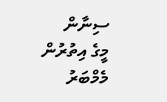ސިނާން
މީގެ އިތުރުން މެމްބަރު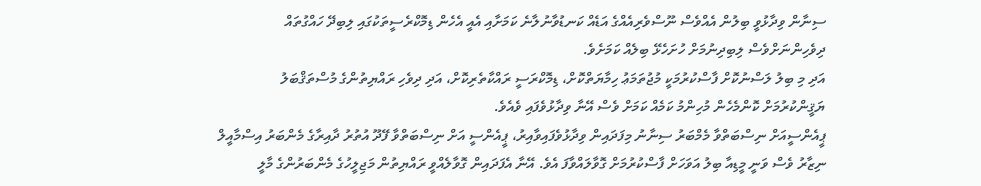ސިނާން ވިދާޅުވީ ބިލުން އެއްވެސް ނޫސްވެރިއެއްގެ އަޑެއް ކަނޑުވާނުލާނެ ކަމަށާއި އެއީ އެހެން ޑިމޮކްރެސީތަކުގައި ލިބިދޭ ހައްގުތައް ދިވެހިންނަށްވެސް ލިބިދިނުމަށް ހުށަހެޅޭ ބިލެއް ކަމަށެވެ.
އަދި މި ބިލު ލަސްނުކޮށް ފާސްކުރުމަކީ މުޖުތަމަޢު ހިމާޔަތްކޮށް، ޑިމޮކްރަސީ ރައްކާތެރިކޮށް، އަދި ދިވެހި ރައްޔިތުންގެ މުސްތަޤްބަލު ޔަޤީންކުރުމަށް ކޮންމެހެން މުހިންމު ކަމެއް ކަމަށް ވެސް އޭނާ ވިދާޅުވެފައި ވެއެވެ.
ޕީއެންސީއަށް ނިސްބަތްވާ މެމްބަރު ސިނާނު މިފަދައިން ވިދާޅުވެފައިވާއިރު، ޕީއެންސީ އަށް ނިސްބަތްވާ ފޭދޫ އުތުރު ދާއިރާގެ މެންބަރު އިސްމާއީލް ނިޒާރު ވެސް ވަނީ މީޑިއާ ބިލު އަވަހަށް ފާސްކުރުމަށް ގޮވާލައްވާފަ އެވެ. އޭނާ އެފަދައިން ގޮވާލެއްވީ ރައްޔިތުން މަޖިލީހުގެ މެންބަރުންގެ މާލީ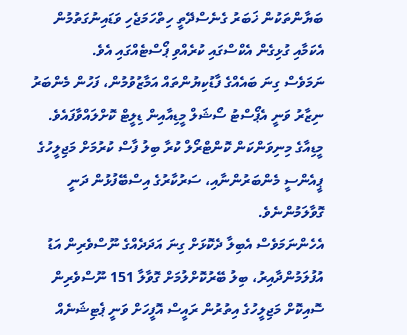ބަޔާންތަކުން ޚަބަރު ގެނެސްދޭތީ ހިތްހަމަޖެހި ވަޑައިނުގަތުމުން އެކަމާއި ގުޅިގެން އެކްސްގައި ކުރެއްވި ޕޯސްޓެއްގައި އެވެ.
ނަމަވެސް ގިނަ ބައެއްގެ ފާޑުކިޔުންތައް އަމާޒުވުމުން، ފަހުން މެންބަރު ނިޒާރު ވަނީ އެޕޯސްޓު ސޯޝަލް މީޑިއާއިން ޑިލީޓް ކޮށްލައްވާފައެވެ.
މީޑިއާގެ މިނިވަންކަން ކޮންޓްރޯލް ކުރާ ބިލު ފާސް ކުރުމަށް މަޖިލީހުގެ ޕީއެންސީ މެންބަރުންނާއި، ސަރުކާރުގެ އިސްބޭފުޅުން ދަނީ ގޮވާލަމުންނެވެ.
އެހެންނަމަވެސް އެބިލާ ދެކޮޅަށް ގިނަ އަދަދެއްގެ ނޫސްވެރިން އަޑު އުފުލަމުންދާއިރު، ބިލު ބޭރުކޮށްލުމަށް ގޮވާލާ 151 ނޫސްވެރިން ސޮއިކޮށް މަޖިލީހުގެ އިތުރުން ރައީސް އޮފީހަށް ވަނީ ޕެޓިޝަނެއް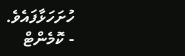ހުށަހަޅާފައެވެ.
- ކޮމެންޓް